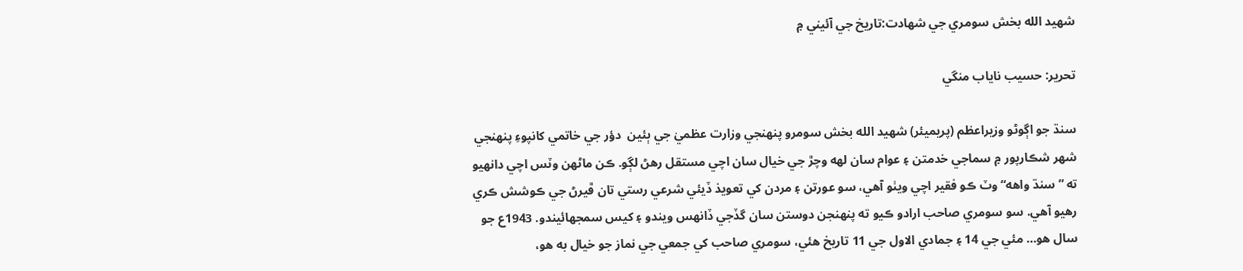شهيد الله بخش سومري جي شهادت:تاريخ جي آئيني ۾

تحرير: حسيب ناياب منگي

سنڌ جو اڳوڻو وزيراعظم (پريميئر) شهيد الله بخش سومرو پنهنجي وزارت عظميٰ جي ٻئين  دؤر جي خاتمي کانپوءِ پنهنجي شهر شڪارپور ۾ سماجي خدمتن ۽ عوام سان لهه وچڙ جي خيال سان اچي مستقل رهڻ لڳو. ڪن ماڻهن وٽس اچي دانهيو ته ”سنڌ واهه“ وٽ ڪو فقير اچي ويٺو آهي، سو عورتن ۽ مردن کي تعويذ ڏيئي شرعي رستي تان ڦيرڻ جي ڪوشش ڪري رهيو آهي. سو سومري صاحب ارادو ڪيو ته پنهنجن دوستن سان گڏجي ڏانهس ويندو ۽ کيس سمجھائيندو. 1943ع جو سال هو… مئي جي 14 ۽ جمادي الاول جي 11 تاريخ هئي، سومري صاحب کي جمعي جي نماز جو خيال به هو،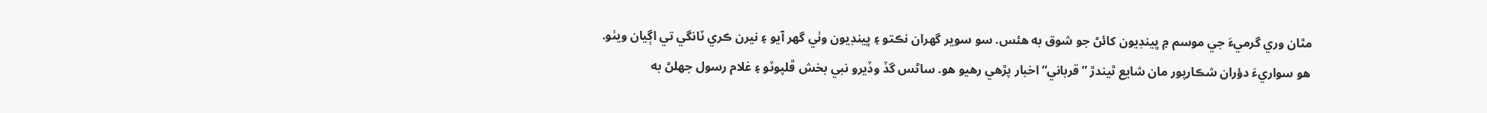مٿان وري گرميءَ جي موسم ۾ ڀينڊيون کائڻ جو شوق به هئس. سو سوير گهران نڪتو ۽ ڀينڊيون وٺي گهر آيو ۽ نيرن ڪري ٽانگي تي اڳيان ويٺو. هو سواريءَ دؤران شڪارپور مان شايع ٿيندڙ ”قرباني“ اخبار پڙهي رهيو هو. ساڻس گڏ وڏيرو نبي بخش ڦلپوٽو ۽ غلام رسول جھلڻ به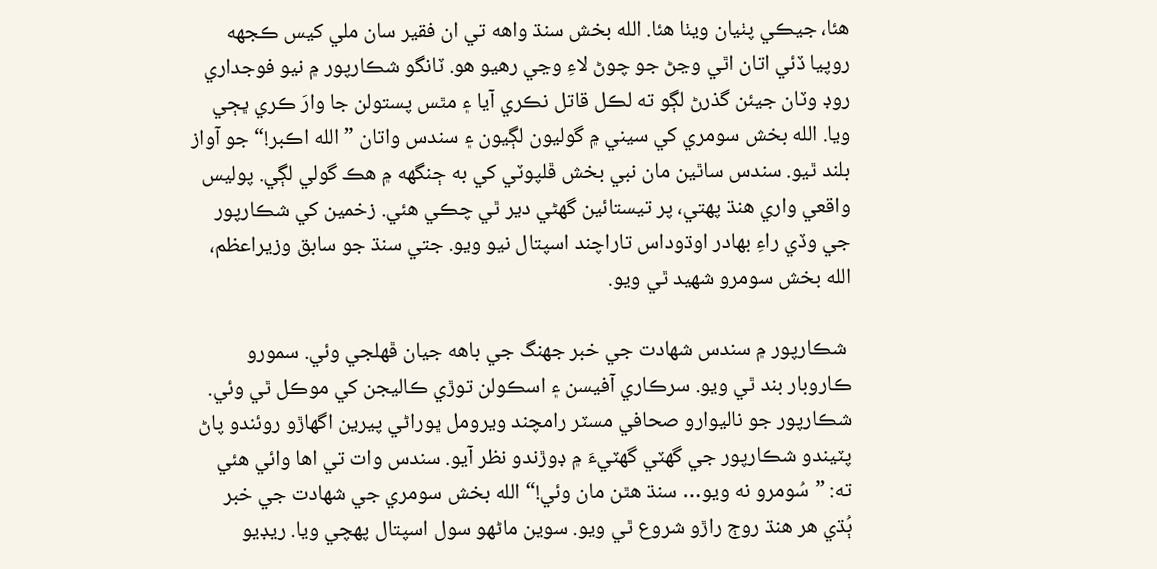هئا، جيڪي پٺيان ويٺا هئا. الله بخش سنڌ واهه تي ان فقير سان ملي کيس ڪجهه روپيا ڏئي اتان اٿي وڃڻ جو چوڻ لاءِ وڃي رهيو هو. ٽانگو شڪارپور ۾ نيو فوجداري روڊ وٽان جيئن گذرڻ لڳو ته لڪل قاتل نڪري آيا ۽ مٿس پستولن جا وارَ ڪري ڀڄي ويا. الله بخش سومري کي سيني ۾ گوليون لڳيون ۽ سندس واتان ”الله اڪبر!“ جو آواز بلند ٿيو. سندس ساٿين مان نبي بخش ڦلپوٽي کي به ڄنگهه ۾ هڪ گولي لڳي. پوليس واقعي واري هنڌ پهتي، پر تيستائين گھڻي دير ٿي چڪي هئي. زخمين کي شڪارپور جي وڏي راءِ بهادر اوڌوداس تاراچند اسپتال نيو ويو. جتي سنڌ جو سابق وزيراعظم، الله بخش سومرو شهيد ٿي ويو.

 شڪارپور ۾ سندس شهادت جي خبر جھنگ جي باهه جيان ڦهلجي وئي. سمورو ڪاروبار بند ٿي ويو. سرڪاري آفيسن ۽ اسڪولن توڙي ڪاليجن کي موڪل ٿي وئي. شڪارپور جو ناليوارو صحافي مسٽر رامچند ويرومل ڀوراڻي پيرين اگهاڙو روئندو پاڻ پٽيندو شڪارپور جي گهٽي گهٽيءَ ۾ ڊوڙندو نظر آيو. سندس وات تي اها وائي هئي ته: ”سُومرو نه ويو… سنڌ هٿن مان وئي!“ الله بخش سومري جي شهادت جي خبر ٻُڌي هر هنڌ روڄ راڙو شروع ٿي ويو. سوين ماڻهو سول اسپتال پهچي ويا. ريڊيو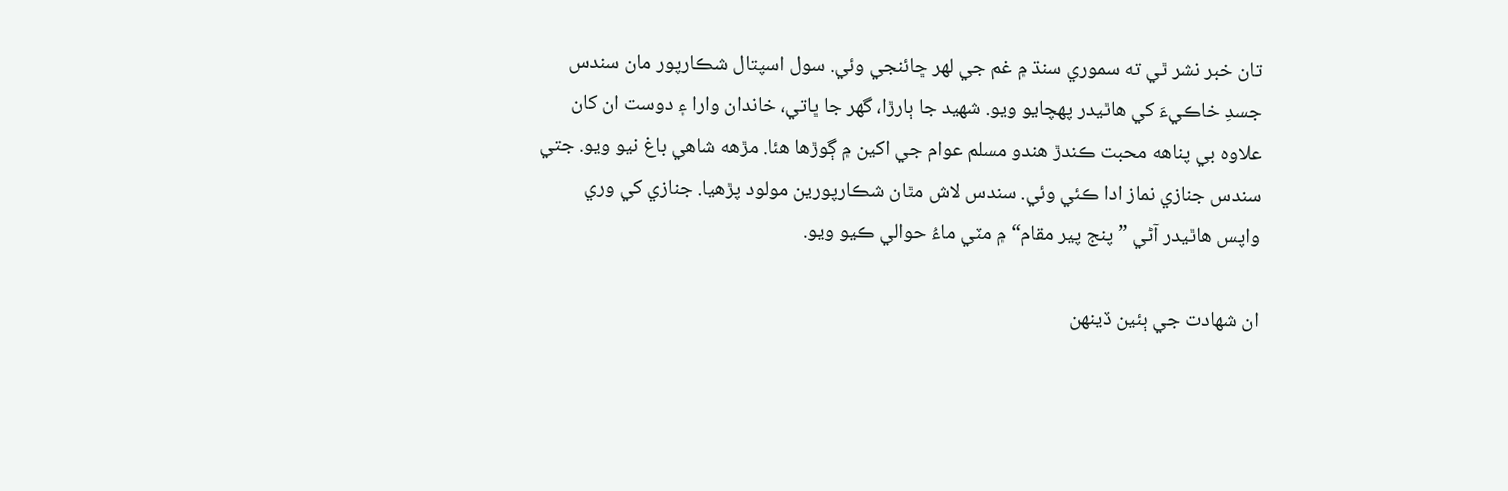تان خبر نشر ٿي ته سموري سنڌ ۾ غم جي لهر ڇائنجي وئي. سول اسپتال شڪارپور مان سندس جسدِ خاڪيءَ کي هاٿيدر پهچايو ويو. شهيد جا ٻارڙا، گهر جا ڀاتي، خاندان وارا ۽ دوست ان کان علاوه بي پناهه محبت ڪندڙ هندو مسلم عوام جي اکين ۾ ڳوڙها هئا. مڙهه شاهي باغ نيو ويو. جتي سندس جنازي نماز ادا ڪئي وئي. سندس لاش مٿان شڪارپورين مولود پڙهيا. جنازي کي وري واپس هاٿيدر آڻي ”پنج پير مقام“ ۾ مٽي ماءُ حوالي ڪيو ويو.

ان شهادت جي ٻئين ڏينهن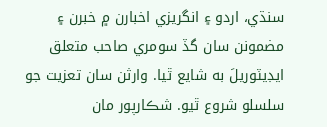سنڌي، اردو ۽ انگريزي اخبارن ۾ خبرن ۽ مضمونن سان گڏ سومري صاحب متعلق ايڊيٽوريلَ به شايع ٿيا. وارثن سان تعزيت جو سلسلو شروع ٿيو. شڪارپور مان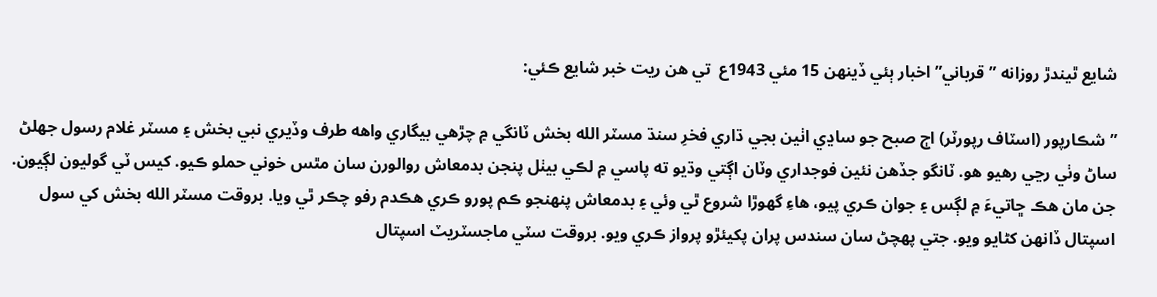شايع ٿيندڙ روزانه ”قرباني” اخبار ٻئي ڏينهن 15 مئي 1943ع  تي هن ريت خبر شايع ڪئي:

”شڪارپور (اسٽاف رپورٽر) اڄ صبح جو ساڍي اٺين بجي ڌاري فخرِ سنڌ مسٽر الله بخش ٽانگي ۾ چڙهي بيگاري واهه طرف وڏيري نبي بخش ۽ مسٽر غلام رسول جھلڻ ساڻ وٺي رڃي رهيو هو. ٽانگو جڏهن نئين فوجداري وٽان اڳتي وڌيو ته پاسي ۾ لڪي بيٺل پنجن بدمعاش روالورن سان مٿس خوني حملو ڪيو. کيس ٽي گوليون لڳيون. جن مان هڪ ڇاتيءَ ۾ لڳس ۽ جوان ڪري پيو، هاءِ گهوڙا شروع ٿي وئي ۽ بدمعاش پنهنجو ڪم پورو ڪري هڪدم رفو چڪر ٿي ويا. بروقت مسٽر الله بخش کي سول اسپتال ڏانهن کڻايو ويو. جتي پهچڻ سان سندس پران پکيئڙو پرواز ڪري ويو. بروقت سٽي ماجسٽريٽ اسپتال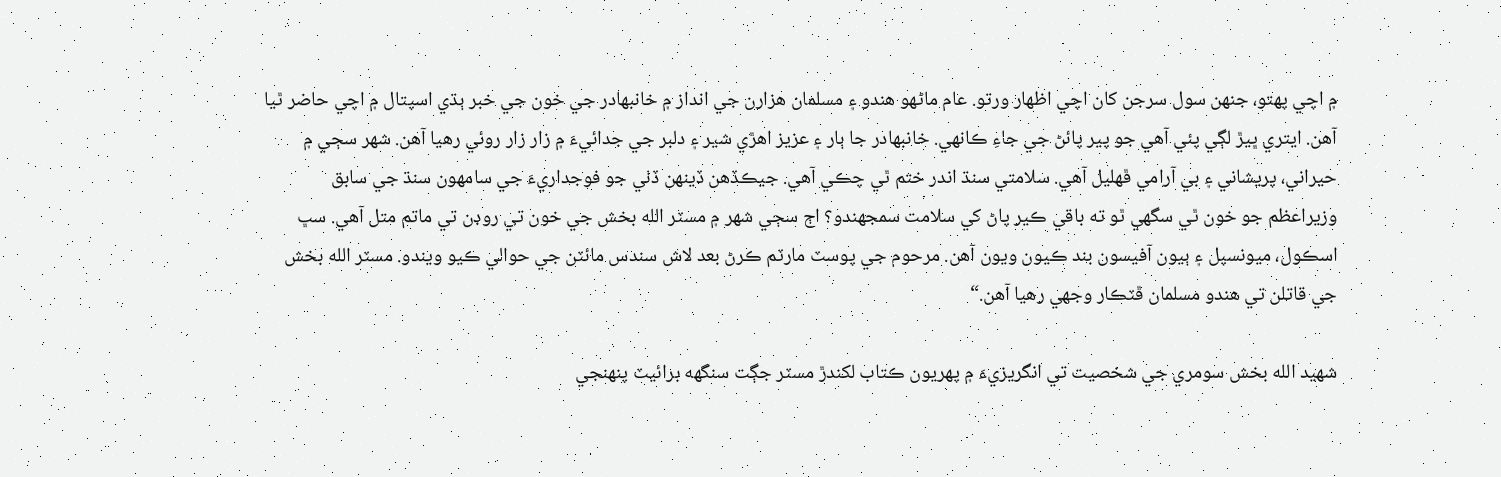۾ اچي پهتو، جنهن سول سرجن کان اچي اظهار ورتو. عام ماڻهو هندو ۽ مسلمان هزارن جي انداز ۾ خانبهادر جي خون جي خبر ٻڌي اسپتال ۾ اچي حاضر ٿيا آهن. ايتري ڀيڙ لڳي پئي آهي جو پير پائڻ جي جاءِ ڪانهي. خانبهادر جا ٻار ۽ عزيز اهڙي شير ۽ دلبر جي جدائيءَ ۾ زار زار روئي رهيا آهن. شهر سڄي ۾ حيراني، پريشاني ۽ بي آرامي ڦهليل آهي. سلامتي سنڌ اندر ختم ٿي چڪي آهي. جيڪڏهن ڏينهن ڏٺي جو فوجداريءَ جي سامهون سنڌ جي سابق وزيراعظم جو خون ٿي سگهي ٿو ته باقي ڪير پاڻ کي سلامت سمجهندو؟ اڄ سڄي شهر ۾ مسٽر الله بخش جي خون تي روڊن تي ماتم متل آهي. سڀ اسڪول، ميونسپل ۽ ٻيون آفيسون بند ڪيون ويون آهن. مرحوم جي پوسٽ مارٽم ڪرڻ بعد لاش سندس مائٽن جي حوالي ڪيو ويندو. مسٽر الله بخش جي قاتلن تي هندو مسلمان ڦٽڪار وجهي رهيا آهن.“

شهيد الله بخش سومري جي شخصيت تي انگريزيءَ ۾ پهريون ڪتاب لکندڙ مسٽر جڳت سنگهه برائيٽ پنهنجي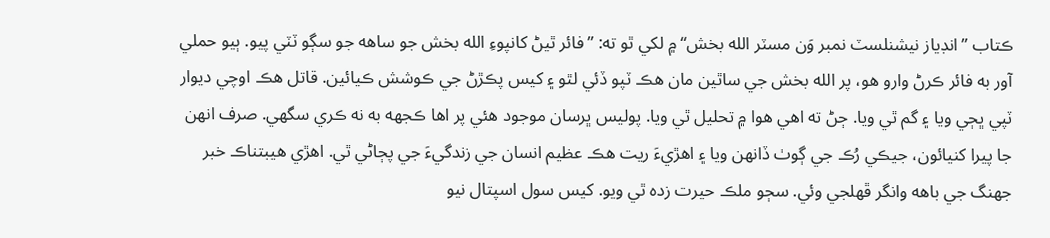ڪتاب ”انڊياز نيشنلسٽ نمبر وَن مسٽر الله بخش“ ۾ لکي ٿو ته: ”فائر ٿيڻ کانپوءِ الله بخش جو ساهه جو سڳو ٽٽي پيو. ٻيو حملي آور به فائر ڪرڻ وارو هو، پر الله بخش جي ساٿين مان هڪ ٽپو ڏئي لٿو ۽ کيس پڪڙڻ جي ڪوشش ڪيائين. قاتل هڪ اوچي ديوار ٽپي ڀڄي ويا ۽ گم ٿي ويا. ڄڻ ته اهي هوا ۾ تحليل ٿي ويا. پوليس ڀرسان موجود هئي پر اها ڪجهه به نه ڪري سگهي. صرف انهن جا پيرا کنيائون، جيڪي رُڪ جي ڳوٺ ڏانهن ويا ۽ اهڙيءَ ريت هڪ عظيم انسان جي زندگيءَ جي پڄاڻي ٿي. اهڙي هيبتناڪ خبر جهنگ جي باهه وانگر ڦهلجي وئي. سڄو ملڪ حيرت زده ٿي ويو. کيس سول اسپتال نيو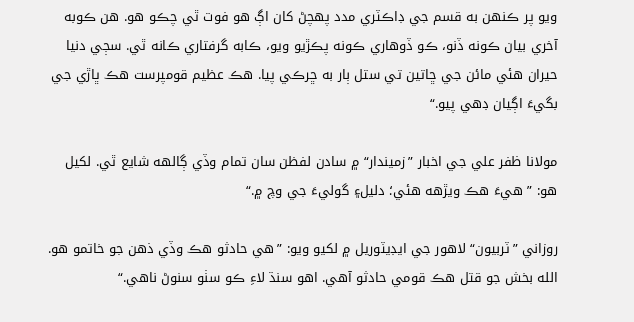ويو پر ڪنهن به قسم جي ڊاڪٽري مدد پهچڻ کان اڳ هو فوت ٿي چڪو هو. هن ڪوبه آخري بيان ڪونه ڏنو، ڪو ڏوهاري ڪونه پڪڙيو ويو، ڪابه گرفتاري ڪانه ٿي. سڄي دنيا حيران هئي مائن جي ڇاتين تي ستل ٻار به ڇرڪي پيا. هڪ عظيم قومپرست هڪ ڀاڙي جي بگيءَ اڳيان ڊهي پيو.“

مولانا ظفر علي جي اخبار ”زميندار“ ۾ سادن لفظن سان تمام وڏي ڳالهه شايع ٿي. لکيل هو: ” هيءَ هڪ ويڙهه هئي؛ دليل۽ گوليءَ جي وچ ۾.“

روزاني ”ٽربيون“ لاهور جي ايڊيٽوريل ۾ لکيو ويو: ”هي حادثو هڪ وڏي ذهن جو خاتمو هو. الله بخش جو قتل هڪ قومي حادثو آهي. اهو سنڌ لاءِ ڪو سٺو سنوڻ ناهي.“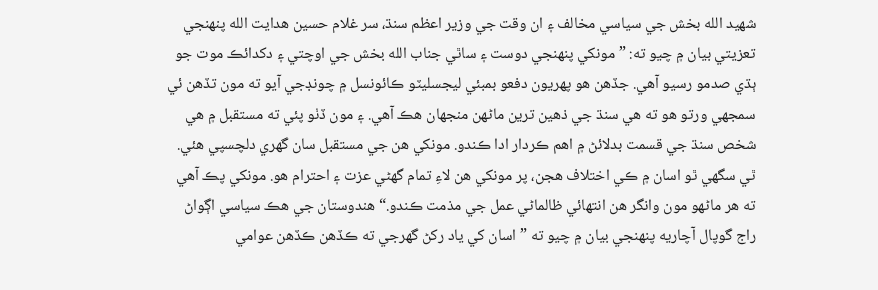شهيد الله بخش جي سياسي مخالف ۽ ان وقت جي وزير اعظم سنڌ، سر غلام حسين هدايت الله پنهنجي تعزيتي بيان ۾ چيو ته: ”مونکي پنهنجي دوست ۽ ساٿي جناب الله بخش جي اوچتي ۽ دکدائڪ موت جو ٻڌي صدمو رسيو آهي. جڏهن هو پهريون دفعو بمبئي ليجسليٽو ڪائونسل ۾ چونڊجي آيو ته مون تڏهن ئي سمجهي ورتو هو ته هي سنڌ جي ذهين ترين ماڻهن منجهان هڪ آهي. ۽ مون ڏٺو پئي ته مستقبل ۾ هي شخص سنڌ جي قسمت بدلائڻ ۾ اهم ڪردار ادا ڪندو. مونکي هن جي مستقبل سان گهري دلچسپي هئي. ٿي سگهي ٿو اسان ۾ ڪي اختلاف هجن، پر مونکي هن لاءِ تمام گهڻي عزت ۽ احترام هو. مونکي پڪ آهي ته هر ماڻهو مون وانگر هن انتهائي ظالماڻي عمل جي مذمت ڪندو.“ هندوستان جي هڪ سياسي اڳواڻ راج گوپال آچاريه پنهنجي بيان ۾ چيو ته ”اسان کي ياد رکڻ گهرجي ته ڪڏهن ڪڏهن عوامي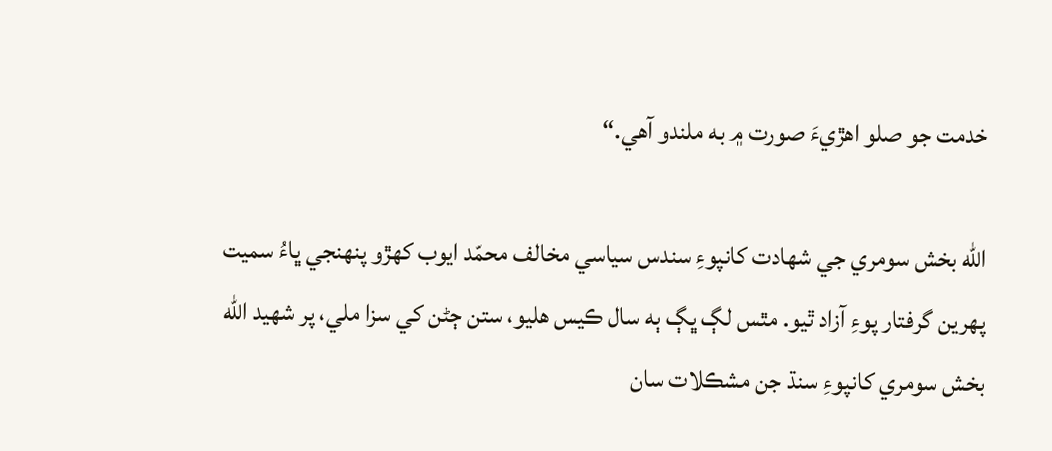خدمت جو صلو اهڙيءَ صورت ۾ به ملندو آهي.“

الله بخش سومري جي شهادت کانپوءِ سندس سياسي مخالف محمّد ايوب کهڙو پنهنجي ڀاءُ سميت پهرين گرفتار پوءِ آزاد ٿيو. مٿس لڳ ڀڳ ٻه سال ڪيس هليو، ستن ڄڻن کي سزا ملي، پر شهيد الله بخش سومري کانپوءِ سنڌ جن مشڪلات سان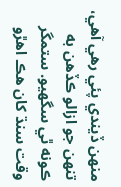منهن ڏيندي پئي رهي آهي، تنهن جو ازالو ڪڏهن به ڪونه ٿي سگهيو. ستمگر وقت سنڌ کان هڪ اهڙو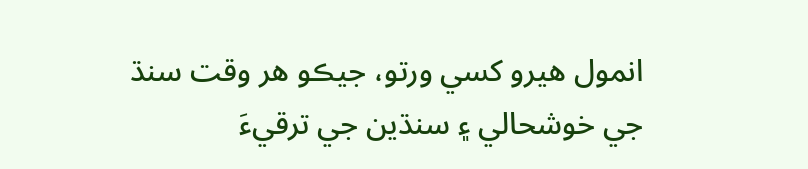انمول هيرو کسي ورتو، جيڪو هر وقت سنڌ جي خوشحالي ۽ سنڌين جي ترقيءَ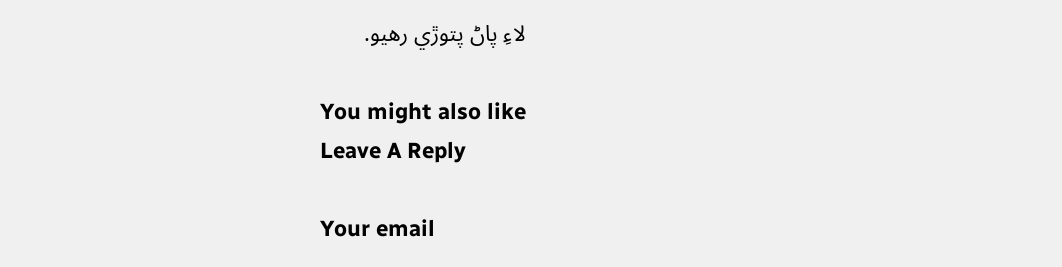لاءِ پاڻ پتوڙي رهيو.

You might also like
Leave A Reply

Your email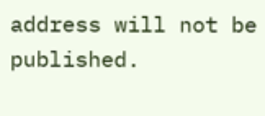address will not be published.